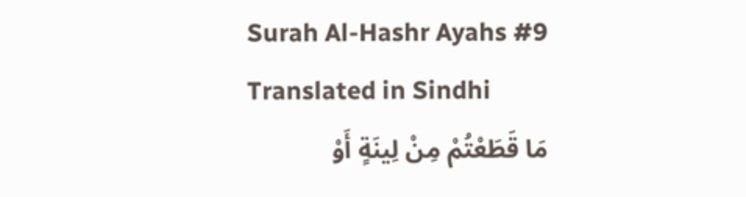Surah Al-Hashr Ayahs #9 Translated in Sindhi
مَا قَطَعْتُمْ مِنْ لِينَةٍ أَوْ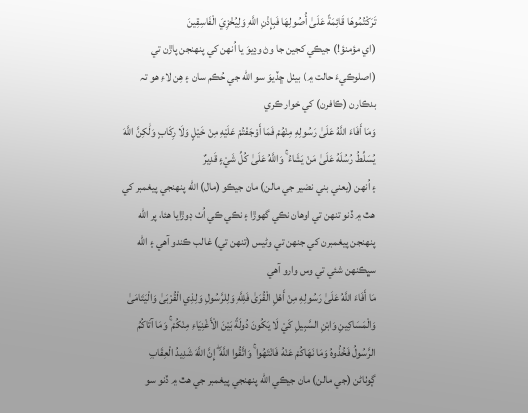تَرَكْتُمُوهَا قَائِمَةً عَلَىٰ أُصُولِهَا فَبِإِذْنِ اللَّهِ وَلِيُخْزِيَ الْفَاسِقِينَ
(اي مؤمنؤ!) جيڪي کجين جا وڻ وڍيوَ يا اُنھن کي پنھنجن پاڙن تي (اصلوڪيءَ حالت ۾) بيٺل ڇڏيوَ سو الله جي حُڪم سان ۽ ھِن لاءِ ھو تہ بدڪارن (ڪافرن) کي خوار ڪري
وَمَا أَفَاءَ اللَّهُ عَلَىٰ رَسُولِهِ مِنْهُمْ فَمَا أَوْجَفْتُمْ عَلَيْهِ مِنْ خَيْلٍ وَلَا رِكَابٍ وَلَٰكِنَّ اللَّهَ يُسَلِّطُ رُسُلَهُ عَلَىٰ مَنْ يَشَاءُ ۚ وَاللَّهُ عَلَىٰ كُلِّ شَيْءٍ قَدِيرٌ
۽ اُنھن (يعني بني نضير جي مالن) مان جيڪو (مال) الله پنھنجي پيغمبر کي ھٿ ۾ ڏنو تنھن تي اوھان نڪي گھوڙا ۽ نڪي ڪي اُٺ ڊوڙايا ھئا، پر الله پنھنجن پيغمبرن کي جنھن تي وڻيس (تنھن تي) غالب ڪندو آھي ۽ الله سڀڪنھن شئي تي وس وارو آھي
مَا أَفَاءَ اللَّهُ عَلَىٰ رَسُولِهِ مِنْ أَهْلِ الْقُرَىٰ فَلِلَّهِ وَلِلرَّسُولِ وَلِذِي الْقُرْبَىٰ وَالْيَتَامَىٰ وَالْمَسَاكِينِ وَابْنِ السَّبِيلِ كَيْ لَا يَكُونَ دُولَةً بَيْنَ الْأَغْنِيَاءِ مِنْكُمْ ۚ وَمَا آتَاكُمُ الرَّسُولُ فَخُذُوهُ وَمَا نَهَاكُمْ عَنْهُ فَانْتَهُوا ۚ وَاتَّقُوا اللَّهَ ۖ إِنَّ اللَّهَ شَدِيدُ الْعِقَابِ
ڳوٺاڻن (جي مالن) مان جيڪي الله پنھنجي پيغمبر جي ھٿ ۾ ڏنو سو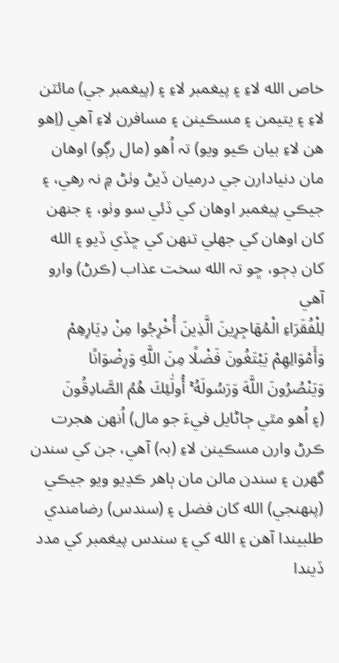خاص الله لاءِ ۽ پيغمبر لاءِ ۽ (پيغمبر جي) مائٽن لاءِ ۽ يتيمن ۽ مسڪينن ۽ مسافرن لاءِ آھي (اِھو ھن لاءِ بيان ڪيو ويو) تہ اُھو (مال رڳو) اوھان مان دنيادارن جي درميان ڏيڻ وٺڻ ۾ نہ رھي، ۽ جيڪي پيغمبر اوھان کي ڏئي سو وٺو، ۽ جنھن کان اوھان کي جھلي تنھن کي ڇڏي ڏيو ۽ الله کان ڊڄو، ڇو تہ الله سخت عذاب (ڪرڻ) وارو آھي
لِلْفُقَرَاءِ الْمُهَاجِرِينَ الَّذِينَ أُخْرِجُوا مِنْ دِيَارِهِمْ وَأَمْوَالِهِمْ يَبْتَغُونَ فَضْلًا مِنَ اللَّهِ وَرِضْوَانًا وَيَنْصُرُونَ اللَّهَ وَرَسُولَهُ ۚ أُولَٰئِكَ هُمُ الصَّادِقُونَ
(۽ اُھو مٿي ڄاڻايل فيءَ جو مال) اُنھن ھجرت ڪرڻ وارن مسڪينن لاءِ (بہ) آھي، جن کي سندن گھرن ۽ سندن مالن مان ٻاھر ڪڍيو ويو جيڪي (پنھنجي) الله کان فضل ۽ (سندس) رضامندي طلبيندا آھن ۽ الله کي ۽ سندس پيغمبر کي مدد ڏيندا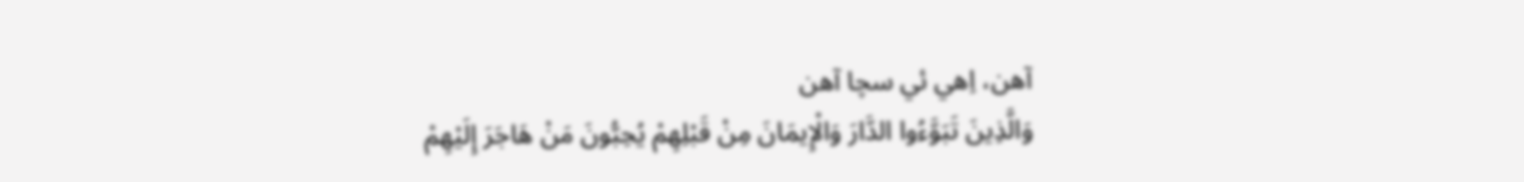آھن، اِھي ئي سچا آھن
وَالَّذِينَ تَبَوَّءُوا الدَّارَ وَالْإِيمَانَ مِنْ قَبْلِهِمْ يُحِبُّونَ مَنْ هَاجَرَ إِلَيْهِمْ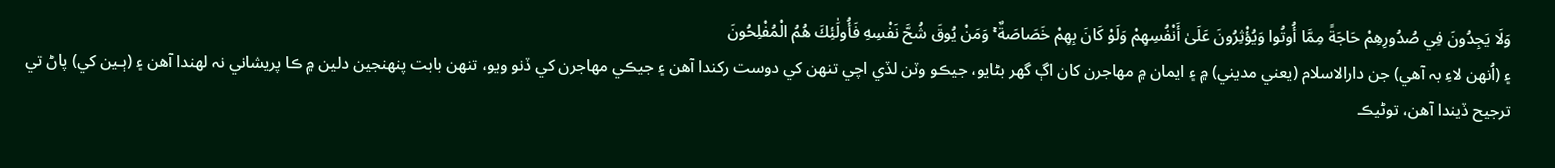وَلَا يَجِدُونَ فِي صُدُورِهِمْ حَاجَةً مِمَّا أُوتُوا وَيُؤْثِرُونَ عَلَىٰ أَنْفُسِهِمْ وَلَوْ كَانَ بِهِمْ خَصَاصَةٌ ۚ وَمَنْ يُوقَ شُحَّ نَفْسِهِ فَأُولَٰئِكَ هُمُ الْمُفْلِحُونَ
۽ (اُنھن لاءِ بہ آھي) جن دارالاسلام (يعني مديني) ۾ ۽ ايمان ۾ مھاجرن کان اڳ گھر بڻايو، جيڪو وٽن لڏي اچي تنھن کي دوست رکندا آھن ۽ جيڪي مھاجرن کي ڏنو ويو، تنھن بابت پنھنجين دلين ۾ ڪا پريشاني نہ لھندا آھن ۽ (ٻـين کي) پاڻ تي ترجيح ڏيندا آھن، توڻيڪ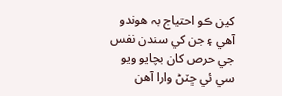کين ڪو احتياج بہ ھوندو آھي ۽ جن کي سندن نفس جي حرص کان بچايو ويو سي ئي ڇٽڻ وارا آھن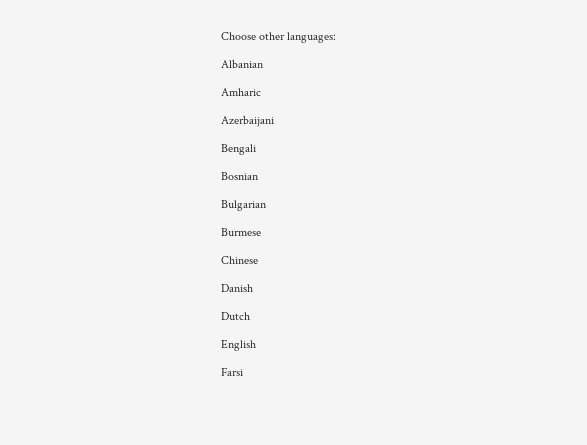Choose other languages:

Albanian

Amharic

Azerbaijani

Bengali

Bosnian

Bulgarian

Burmese

Chinese

Danish

Dutch

English

Farsi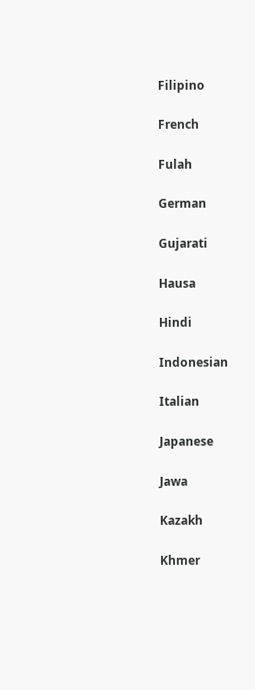Filipino

French

Fulah

German

Gujarati

Hausa

Hindi

Indonesian

Italian

Japanese

Jawa

Kazakh

Khmer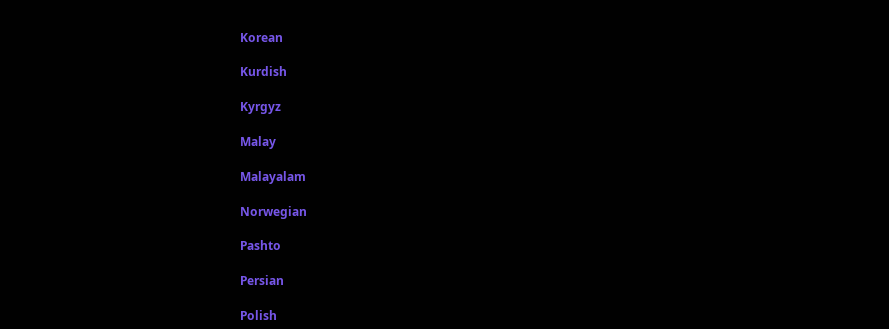Korean

Kurdish

Kyrgyz

Malay

Malayalam

Norwegian

Pashto

Persian

Polish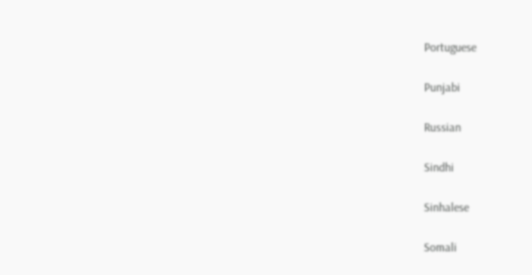Portuguese

Punjabi

Russian

Sindhi

Sinhalese

Somali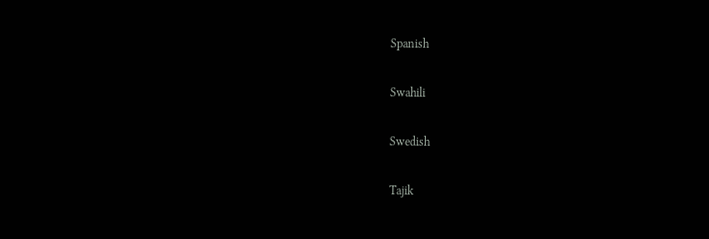Spanish

Swahili

Swedish

Tajik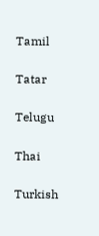Tamil

Tatar

Telugu

Thai

Turkish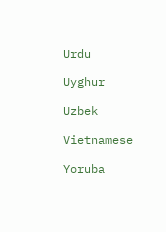Urdu

Uyghur

Uzbek

Vietnamese

Yoruba